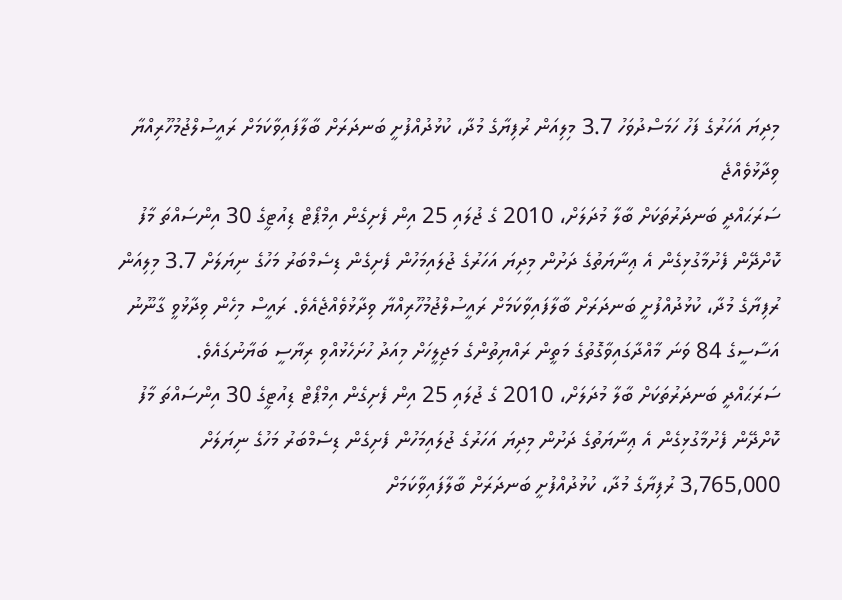މިދިޔަ އަހަރުގެ ފަހު ހަމަސްދުވަހު 3.7 މިލިއަން ރުފިޔާގެ މުދާ، ކުޅުދުއްފުށީ ބަނދަރަށް ބާލާފައިވާކަމަށް ރައީސުލްޖުމުހޫރިއްޔާ ވިދާޅުވެއްޖެ
ސަރަޙައްދީ ބަނދަރުތަކަށް ބާލާ މުދަލަށް، 2010 ގެ ޖުލައި 25 އިން ފެށިގެން އިމްޕޯޓް ޑިއުޓީގެ 30 އިންސައްތަ މާފު ކޮށްދޭން ފެށުމާގުޅިގެން އެ ޢިނާޔަތުގެ ދަށުން މިދިޔަ އަހަރުގެ ޖުލައިމަހުން ފެށިގެން ޑިސެމްބަރު މަހުގެ ނިޔަލަށް 3.7 މިލިއަން ރުފިޔާގެ މުދާ، ކުޅުދުއްފުށީ ބަނދަރަށް ބާލާފައިވާކަމަށް ރައީސުލްޖުމުހޫރިއްޔާ ވިދާޅުވެއްޖެއެވެ. ރައީސް މިހެން ވިދާޅުވީ ގާނޫނު އަސާސީގެ 84 ވަނަ މާއްދާގައިވާގޮތުގެ މަތީން ރައްޔިތުންގެ މަޖިލީހަށް މިއަދު ހުށަހެޅުއްވި ރިޔާސީ ބަޔާނުގައެވެ.
ސަރަޙައްދީ ބަނދަރުތަކަށް ބާލާ މުދަލަށް، 2010 ގެ ޖުލައި 25 އިން ފެށިގެން އިމްޕޯޓް ޑިއުޓީގެ 30 އިންސައްތަ މާފު ކޮށްދޭން ފެށުމާގުޅިގެން އެ ޢިނާޔަތުގެ ދަށުން މިދިޔަ އަހަރުގެ ޖުލައިމަހުން ފެށިގެން ޑިސެމްބަރު މަހުގެ ނިޔަލަށް 3,765,000 ރުފިޔާގެ މުދާ، ކުޅުދުއްފުށީ ބަނދަރަށް ބާލާފައިވާކަމަށް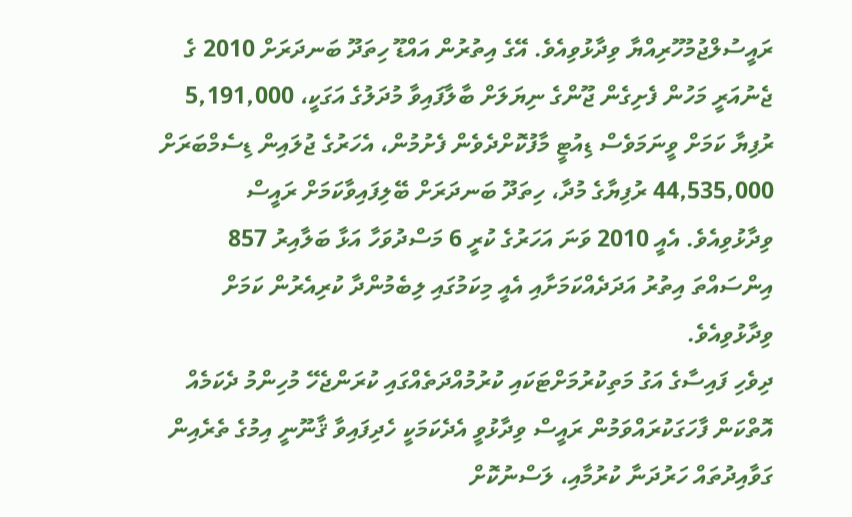ރައީސުލްޖުމުހޫރިއްޔާ ވިދާޅުވިއެވެ. އޭގެ އިތުރުން އައްޑޫ ހިތަދޫ ބަނދަރަށް 2010 ގެ ޖެނުއަރީ މަހުން ފެށިގެން ޖޫންގެ ނިޔަލަށް ބާލާފައިވާ މުދަލުގެ އަގަކީ، 5,191,000 ރުފިޔާ ކަމަށް ވީނަމަވެސް ޑިއުޓީ މާފުކޮށްދެވެން ފެށުމުން، އެހަރުގެ ޖުލައިން ޑިސެމްބަރަށް 44,535,000 ރުފިޔާގެ މުދާ، ހިތަދޫ ބަނދަރަށް ބޭލިފައިވާކަމަށް ރައީސް ވިދާޅުވިއެވެ. އެއީ 2010 ވަނަ އަހަރުގެ ކުރީ 6 މަސްދުވަހާ އަޅާ ބަލާއިރު 857 އިންސައްތަ އިތުރު އަދަދެއްކަމަށާއި އެއީ މިކަމުގައި ލިބެމުންދާ ކުރިއެރުން ކަމަށް ވިދާޅުވިއެވެ.
ދިވެހި ފައިސާގެ އަގު މަތިކުރުމަށްޓަކައި ކުރުމުއްދަތެއްގައި ކުރަންޖެހޭ މުހިންމު ދެކަމެއް އޮތްކަން ފާހަގަކުރައްވަމުން ރައީސް ވިދާޅުވީ އެދެކަމަކީ ހެދިފައިވާ ޤާނޫނީ އިމުގެ ތެރެއިން ގަވާއިދުތައް ހަރުދަނާ ކުރުމާއި، ލަސްނުކޮށް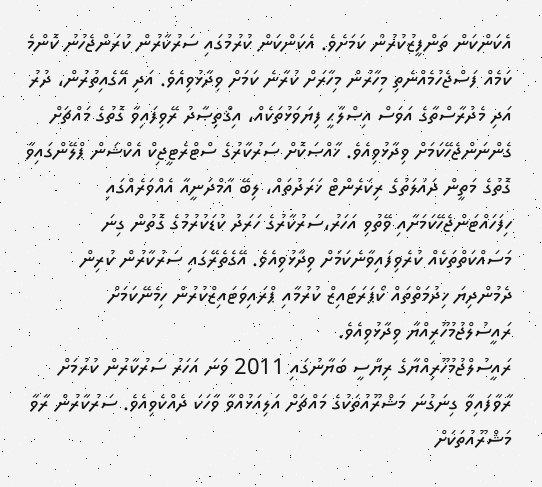އެކަންކަން ތަންފީޒުކުރުން ކަމަށެވެ. އެކަންކަން ކުރުމުގައި ސަރުކާރުން ކުރަންޖެހުނު ކޮންމެ ކަމެއް ފަސްޖެހުމެއްނެތި މިހާރުން މިހާރަށް ކުރާނެ ކަމަށް ވިދާޅުވިއެވެ. އަދި އޭގެއިތުރުން، ދުރު އަދި މެދުރާސްތާގެ އަވަސް އިޞްލާޙީ ފިޔަވަޅުތަކެއް، އިޤްތިޞާދު ރޭވިފައިވާ ގޮތުގެ މައްޗަށް ގެންނަންޖެހޭކަމަށް ވިދާޅުވިއެވެ. ޚާއްޞަކޮށް ސަރުކާރުގެ ސްޓްރެޓީޖިކް އެކްޝަން ޕްލޭންގައިވާ ގޮތުގެ މަތީން ދައުލަތުގެ ރިކަރެންޓް ޚަރަދުތައް، ލިބޭ އާމްދަނީއާ އެއްވަރެއްގައި ހިފަހައްޓަންޖެހޭކަމަށާއި ވޭތުވި އަހަރު،ސަރުކާރުގެ ހަރަދު ކުޑަކުރުމުގެ ގޮތުން ގިނަ މަސައްކަތްތަކެއް ކުރެވިފައިވާނެކަމަށް ވިދާޅުވިއެވެ. އޭގެތެރޭގައި ސަރުކާރުން ކުރިން ދެމުންދިޔަ ޚިދުމަތްތައް ކޯޕަރަޓައިޒް ކުރުމާއި ޕްރައިވަޓައިޒްކުރުން ހިމެނޭކަމަށް ރައީސުލްޖުމުހޫރިއްޔާ ވިދާޅުވިއެވެ.
ރައީސުލްޖުމުހޫރިއްޔާގެ ރިޔާސީ ބަޔާނުގައި 2011 ވަނަ އަހަރު ސަރުކާރުން ކުރުމަށް ރާވާފައިވާ ގިނަގުނަ މަޝްރޫއުތަކުގެ މައްޗަށް އަލިއަޅުއްވާ ވާހަކަ ދެއްކެވިއެވެ. ސަރުކާރުން ރާވާ މަޝްރޫއުތަކަށް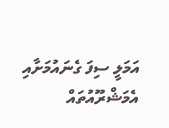އަމަލީ ސިފަ ގެނައުމަށާއި އެމަޝްރޫއުތައް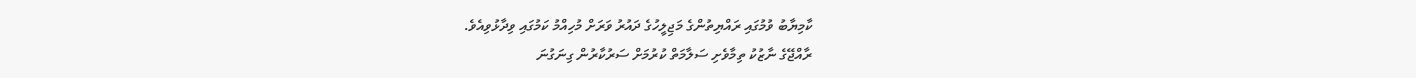ކާމިޔާބު ވުމުގައި ރައްޔިތުންގެ މަޖިލީހުގެ ދައުރު ވަރަށް މުހިއްމު ކަމުގައި ވިދާޅުވިއެވެ.
ރާއްޖޭގެ ނާޒުކު ތިމާވެށި ސަލާމަތް ކުރުމަށް ސަރުކާރުން ގިނަގުނަ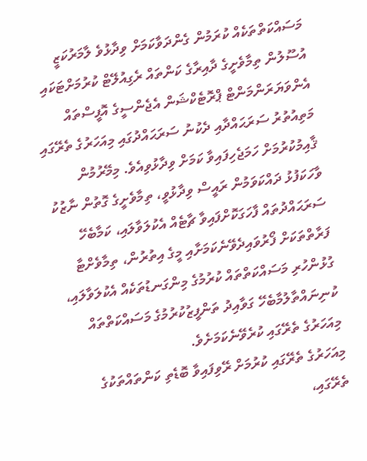މަސައްކަތްތަކެއް ކުރަމުން ގެންދަވާކަމަށް ވިދާޅުވެ ލާމަރުކަޒީ އުސޫލުން ތިމާވެށީގެ ދާއިރާގެ ކަންތައް ރެގިއުލޭޓް ކުރުމަށްޓަކައި އެންވަޔަރަންމަންޓް ޕްރޮޓެކްޝަން އެޖެންސީގެ އޮފީސްތައް މަތިއުތުރު ސަރަޙައްދާއި ދެކުނު ސަރަޙައްދުގައި މިއަހަރުގެ ތެރޭގައި ޤާއިމުކުރުމަށް ހަމަޖެހިފައިވާ ކަމަށް ވިދާޅުވިއެވެ. މިމޭރުމުން ވާހަކަފުޅު ދައްކަވަމުން ރައީސް ވިދާޅުވީ، ތިމާވެށީގެ ގޮތުން ނާޒުކު ސަރަޙައްދުތައް ފާހަގަކޮށްފައިވާ ޗާޓެއް އެކުލަވާލައި، ކަމާބެހޭ ފަރާތްތަކަށް ފޯރުވައިދެވޭނެކަމަށާއި މީގެ އިތުރުން، ތިމާވެށްޓާ ގުޅުންހުރި މަސައްކަތްތައް ކުރުމުގެ މިންގަނޑުތަކެއް އެކުލަވާލައި، ކުނިނައްތާލުމާބެހޭ ގަވާއިދު ތަންފީޒުކުރުމުގެ މަސައްކަތްތައް މިއަހަރުގެ ތެރޭގައި ކުރެވޭނެކަމަށެވެ.
މިއަހަރުގެ ތެރޭގައި ކުރުމަށް ރޭވިފައިވާ ބޮޑެތި ކަންތައްތަކުގެ ތެރޭގައި،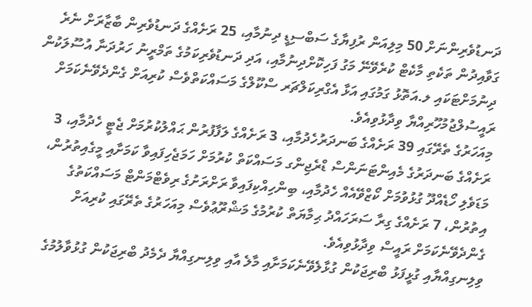ދަނޑުވެރިންނަށް 50 މިލިއަން ރުފިޔާގެ ސަބްސިޑީ ދިނުމާއި، 25 ރަށެއްގެ ދަނޑުވެރިން ބާޒާރަށް ނެރެ ގަވާއިދުން ތަކެތި މާކެޓް ކުރެވޭނޭ މަގު ފަހިކޮށްދިނުމާއި، އަދި ދަނޑުވެރިކަމުގެ ތަމްރީނު ހަރުދަނާ އުސޫލަކުން ދިނުމަށްޓަކައި ލ.އަތޮޅު ގަމުގައި އަޅާ އެގްރިކަލްޗަރ ސްކޫލްގެ މަސައްކަތްވެސް ކުރިއަށް ގެންދެވޭނެކަމަށް ރައީސުލްޖުމުހޫރިއްޔާ ވިދާޅުވިއެވެ.
މިއަހަރުގެ ތެރޭގައި 39 ރަށެއްގެ ބަނދަރުހެދުމާއި، 3 ރަށެއްގެ ލަފާފުރުން ޙައްލުކުރުމަށް ޖެޓީ ހެދުމާއި، 3 ރަށެއްގެ ބަނދަރުގެ މެއިންޓަނަންސް ޑްރެޖިންގ މަސައްކަތް ކުރުމަށް ހަމަޖެހިފައިވާ ކަމަށާއި މީގެއިތުރުން، މަޑަވެލި ހޯޑެއްދޫ ގުޅުވުމަށް ކޯޒްވޭއެއް ހެދުމާއި، ބިންހިއްކިފައިވާ ރަށްރަށުގެ ރިވެޓްމަންޓް މަސައްކަތުގެ އިތުރުން، 7 ރަށެއްގެ ގިރާ ސަރަހައްދު ޙިމާޔަތް ކުރުމުގެ މަޝްރޫޢުވެސް މިއަހަރުގެ ތެރޭގައި ކުރިއަށް ގެންދެވޭނެކަމަށް ރައީސް ވިދާޅުވިއެވެ.
ވިލިނގިއްޔާއި ގުޅީފަޅު ބްރިޖަކުން ގުޅާލެވޭނެކަމަށާއި މާލެ އާއި ވިލިނގިއްޔާ ދެމެދު ބްރިޖަކުން ގުޅުވާލުމުގެ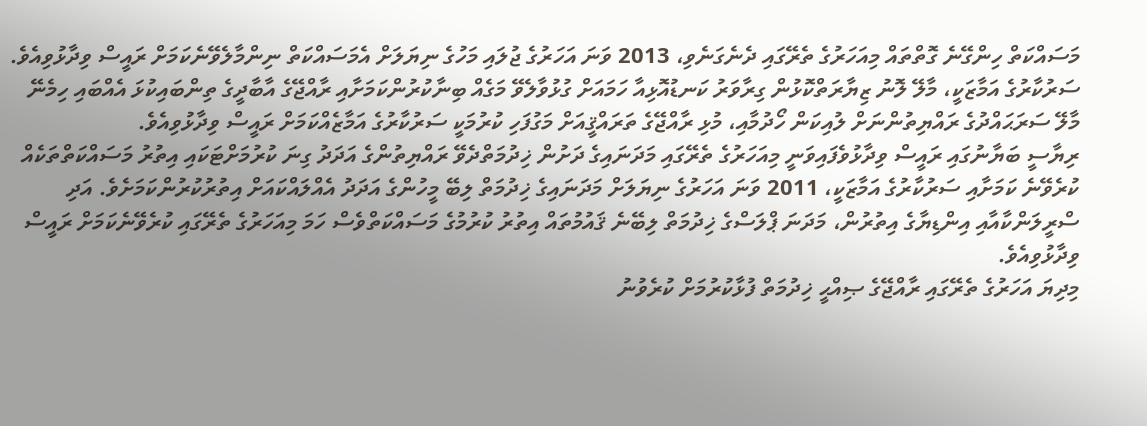މަސައްކަތް ހިންގޭނެ ގޮތްތައް މިއަހަރުގެ ތެރޭގައި ދެނެގަނެވި، 2013 ވަނަ އަހަރުގެ ޖުލައި މަހުގެ ނިޔަލަށް އެމަސައްކަތް ނިންމާލެވޭނެކަމަށް ރައީސް ވިދާޅުވިއެވެ. ސަރުކާރުގެ އަމާޒަކީ، މާލޭ ލޮނު ޒިޔާރަތްކޮޅުން ގިރާވަރު ކަނޑުއޮޅިއާ ހަމައަށް ގުޅުވާލެވޭ މަގެއް ބިނާކުރުންކަމަށާއި ރާއްޖޭގެ އާބާދީގެ ތިންބައިކުޅަ އެއްބައި ހިމެނޭ މާލޭ ސަރަޙައްދުގެ ރައްޔިތުންނަށް ލުއިކަން ހޯދުމާއި، މުޅި ރާއްޖޭގެ ތަރައްޤީއަށް މަގުފަހި ކުރުމަކީ ސަރުކާރުގެ އަމާޒެއްކަމަށް ރައީސް ވިދާޅުވިއެވެ.
ރިޔާސީ ބަޔާނުގައި ރައީސް ވިދާޅުވެފައިވަނީ މިއަހަރުގެ ތެރޭގައި މަދަނައިގެ ދަށުން ޚިދުމަތްދެވޭ ރައްޔިތުންގެ އަދަދު ގިނަ ކުރުމަށްޓަކައި އިތުރު މަސައްކަތްތަކެއް ކުރެވޭނެ ކަމަށާއި ސަރުކާރުގެ އަމާޒަކީ، 2011 ވަނަ އަހަރުގެ ނިޔަލަށް މަދަނައިގެ ޚިދުމަތް ލިބޭ މީހުންގެ އަދަދު އެއްލައްކައަށް އިތުރުކުރުންކަމަށެވެ. އަދި ސްރީލަންކާއާއި އިންޑިޔާގެ އިތުރުން، މަދަނަ ޕްލަސްގެ ޚިދުމަތް ލިބޭނެ ޤައުމުތައް އިތުރު ކުރުމުގެ މަސައްކަތްވެސް ހަމަ މިއަހަރުގެ ތެރޭގައި ކުރެވޭނެކަމަށް ރައީސް ވިދާޅުވިއެވެ.
މިދިޔަ އަހަރުގެ ތެރޭގައި ރާއްޖޭގެ ޞިއްޙީ ޚިދުމަތް ފުޅާކުރުމަށް ކުރެވުނު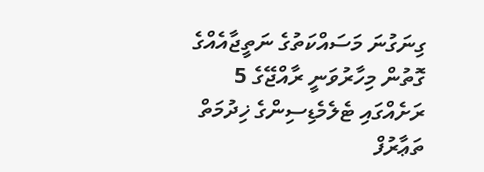ގިނަގުނަ މަސައްކަތުގެ ނަތީޖާއެއްގެ ގޮތުން މިހާރުވަނީ ރާއްޖޭގެ 5 ރަށެއްގައި ޓެލެމެޑިސިންގެ ޚިދުމަތް ތަޢާރުފް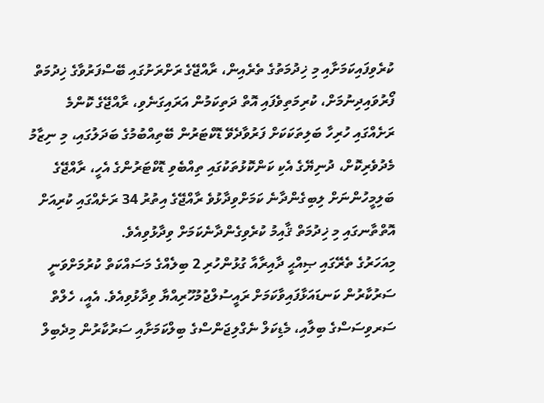ކުރެވިފައިކަމަށާއި މި ޚިދުމަތުގެ ތެރެއިން، ރާއްޖޭގެ ރަށްރަށުގައި ބޭސްފަރުވާގެ ޚިދުމަތް ފޯރުވައިދިނުމަށް، ކުރިމަތިވެފައި އޮތް ދަތިކަމުން އަރައިގަނެވި، ރާއްޖޭގެ ކޮންމެ ރަށެއްގައި ހުރިހާ ބަލިތަކަކަށް ފަރުވާދެވޭ ޑޮކްޓަރުން ބޭތިއްބުމުގެ ބަދަލުގައި، މި ނިޒާމު މެދުވެރިކޮށް، ދުނިޔޭގެ އެކި ކަންކޮޅުތަކުގައި ތިއްބެވި ޑޮކްޓަރުންގެ އެހީ، ރާއްޖޭގެ ބަލިމީހުންނަށް ލިބިގެންދާނެ ކަމަށްވިދާޅުވެ ރާއްޖޭގެ އިތުރު 34 ރަށެއްގައި ކުރިއަށް އޮތްތާނގައި މި ޚިދުމަތް ޤާއިމު ކުރެވިގެންދާނެކަމަށް ވިދާޅުވިއެވެ.
މިއަހަރުގެ ތެރޭގައި ޞިއްޙީ ދާއިރާއާ ގުޅުންހުރި 2 ބިލެއްގެ މަސައްކަތް ކުރުމަށްވަނީ ސަރުކާރުން ކަނޑައަޅާފައިވާކަމަށް ރައީސުލްޖުމުހޫރިއްޔާ ވިދާޅުވިއެވެ. އެއީ، ހެލްތް ސަރވިސަސްގެ ބިލާއި، މެޑިކަލް ނެގްލިޖަންސްގެ ބިލްކަމަށާއި ސަރުކާރުން މިދެބިލް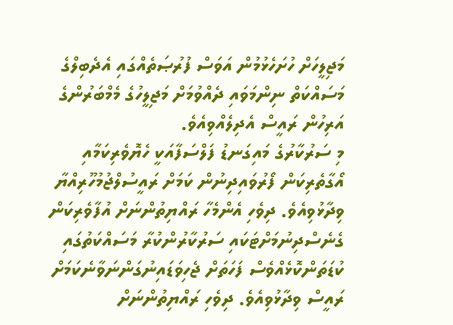މަޖިލީހަށް ހުށަހެޅުމުން އަވަސް ފުރުޞަތެއްގައި އެދެބިލްގެ މަސައްކަތް ނިންމަވައި ދެއްވުމަށް މަޖިލީހުގެ މެމްބަރުންގެ އަރިހުން ރައީސް އެދިލެއްވިއެވެ.
މި ސަރުކާރުގެ މައިގަނޑު ފަލްސަފާއަކީ ހެޔޮވެރިކަމާއި އޯގާތެރިކަން ފޯރުވައިދިނުން ކަމަށް ރައީސުލްޖުމުހޫރިއްޔާ ވިދާޅުވިއެވެ. ދިވެހި އެންމެހާ ރައްޔިތުންނަށް އުފާވެރިކަން ގެނެސްދިނުމަށްޓަކައި ސަރުކާރުންކުރާ މަސައްކަތުގައި ކުޑަތަންކޮޅެއްވެސް ފަހަތަށް ޖެހިވަޑައިނުގަންނަވާނެކަމަށް ރައީސް ވިދާޅުވިއެވެ. ދިވެހި ރައްޔިތުންނަށް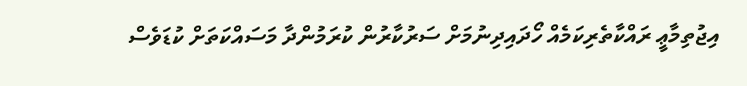އިޖުތިމާޢީ ރައްކާތެރިކަމެއް ހޯދައިދިނުމަށް ސަރުކާރުން ކުރަމުންދާ މަސައްކަތަށް ކުޑަވެސް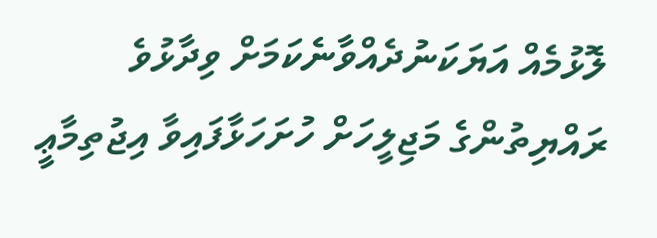ލޮޅުމެއް އަޔަކަނުދެއްވާނެކަމަށް ވިދާޅުވެ ރައްޔިތުންގެ މަޖިލީހަށް ހުށަހަޅާފައިވާ އިޖުތިމާޢީ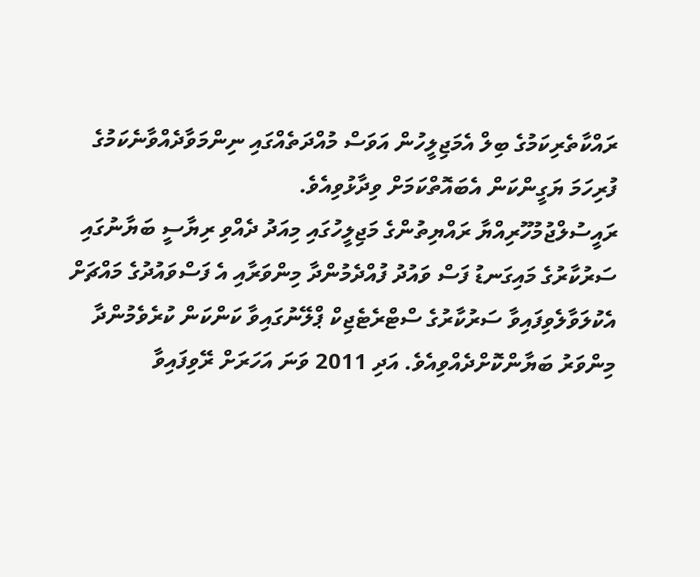ރައްކާތެރިކަމުގެ ބިލް އެމަޖިލީހުން އަވަސް މުއްދަތެއްގައި ނިންމަވާދެއްވާނެކަމުގެ ފުރިހަމަ ޔަގީންކަން އެބައޮތްކަމަށް ވިދާޅުވިއެވެ.
ރައީސުލްޖުމުހޫރިއްޔާ ރައްޔިތުންގެ މަޖިލީހުގައި މިއަދު ދެއްވި ރިޔާސީ ބަޔާނުގައި ސަރުކާރުގެ މައިގަނޑު ފަސް ވައުދު ފުއްދެމުންދާ މިންވަރާއި އެ ފަސްވައުދުގެ މައްޗަށް އެކުލަވާލެވިފައިވާ ސަރުކާރުގެ ސްޓްރެޓެޖިކް ޕްލޭނުގައިވާ ކަންކަން ކުރެވެމުންދާ މިންވަރު ބަޔާންކޮށްދެއްވިއެވެ. އަދި 2011 ވަނަ އަހަރަށް ރޭވިފައިވާ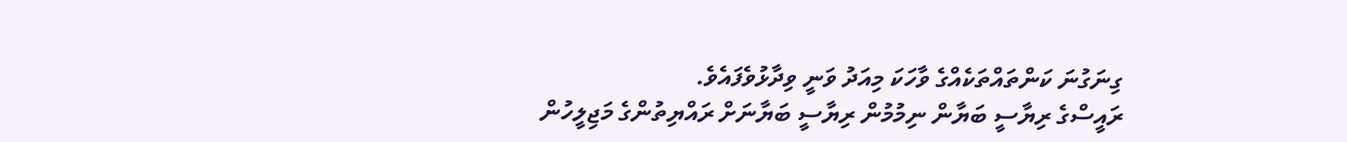ގިނަގުނަ ކަންތައްތަކެއްގެ ވާހަކަ މިއަދު ވަނީ ވިދާޅުވެފައެވެ.
ރައީސްގެ ރިޔާސީ ބަޔާން ނިމުމުން ރިޔާސީ ބަޔާނަށް ރައްޔިތުންގެ މަޖިލީހުން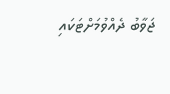ޖަވާބު ދެއްވުމަށްޓަކައި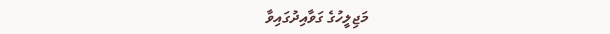މަޖިލީހުގެ ގަވާއިދުގައިވާ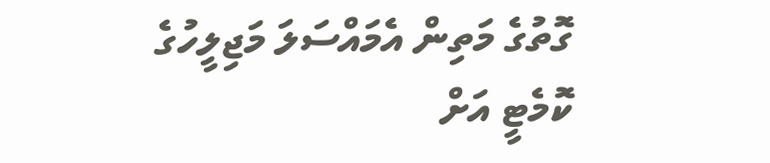ގޮތުގެ މަތިން އެމައްސަލަ މަޖިލީހުގެ ކޮމެޓީ އަށް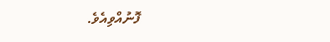ފޮނުއްވިއެވެ.